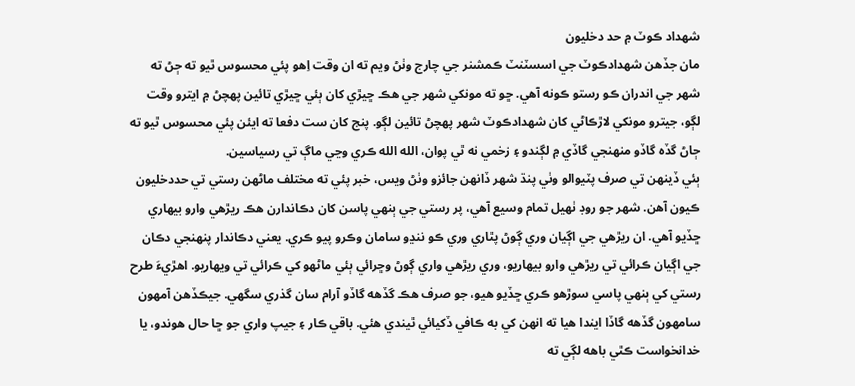شهداد ڪوٽ ۾ حد دخليون
مان جڏهن شھدادڪوٽ جي اسسٽنٽ ڪمشنر جي چارج وٺڻ ويم ته ان وقت اِهو پئي محسوس ٿيو ته ڄڻ ته شھر جي اندران ڪو رستو ڪونه آهي. ڇو ته مونکي شھر جي هڪ ڇيڙي کان ٻئي ڇيڙي تائين پھچڻ ۾ ايترو وقت لڳو، جيترو مونکي لاڙڪاڻي کان شھدادڪوٽ شھر پھچڻ تائين لڳو. پنج کان ست دفعا ته ايئن پئي محسوس ٿيو ته ڄاڻ گڏه گاڏو منھنجي گاڏي ۾ لڳندو ۽ زخمي نه ٿي پوان، الله الله ڪري وڃي ماڳ تي رسياسين.
ٻئي ڏينھن تي صرف پٽيوالو وٺي پنڌ شھر ڏانھن جائزو وٺڻ ويس، خبر پئي ته مختلف ماڻھن رستي تي حددخليون ڪيون آهن. شھر جو روڊ ٺھيل تمام وسيع آهي، پر رستي جي ٻنھي پاسن کان دڪاندارن هڪ ريڙهي وارو بيهاري ڇڏيو آهي. ان ريڙهي جي اڳيان وري ڳوڻ پٿاري وري ڪو ننڍو سامان وڪرو پيو ڪري. يعني دڪاندار پنھنجي دڪان جي اڳيان ڪرائي تي ريڙهي وارو بيھاريو، وري ريڙهي واري ڳوڻ وڇرائي ٻئي ماڻھو کي ڪرائي تي ويھاريو. اهڙيءَ طرح رستي کي ٻنھي پاسي سوڙهو ڪري ڇڏيو هيو، جو صرف هڪ گڏهه گاڏو آرام سان گذري سگھي. جيڪڏهن آمھون سامھون گڏهه گاڏا ايندا هيا ته انھن کي به ڪافي ڏکيائي ٿيندي هئي. باقي ڪار ۽ جيپ واري جو ڇا حال هوندو، يا خدانخواست ڪٿي باهه لڳي ته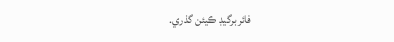فائربرگيڊ ڪيئن گذري.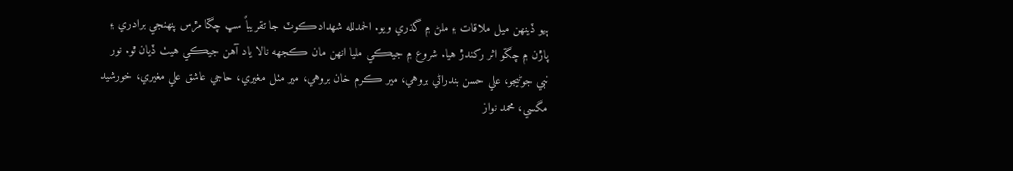ٻيو ڏينھن ميل ملاقات ۽ ملڻ ۾ گذري ويو. الحمدلله شھدادڪوٽ جا تقريباً سڀ چڱا مڙس پنھنجي برادري ۽ پاڙن ۾ چڱو اثر رکندڙ هيا. شروع ۾ جيڪي مليا انھن مان ڪجھه نالا ياد آهن جيڪي هيٺ ڏيان ٿو. نور نبي جوڻيجو، علي حسن بندراڻي بروهي، مير ڪرم خان بروهي، مير مٺل مغيري، حاجي عاشق علي مغيري، خورشيد مگسي، محمد نواز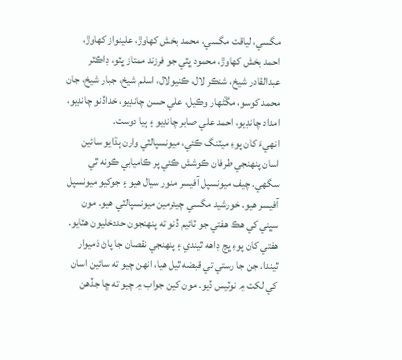مگسي، لياقت مگسي، محمد بخش کھاوڙ، علينواز کھاوڙ، احمد بخش کھاوڙ، محمود ڀٽي جو فرزند ممتاز ڀٽو، ڊاڪٽر عبدالقادر شيخ، شنڪر لال، ڪنيولال، اسلم شيخ، جبار شيخ، جان محمد کوسو، مڱڻھار وڪيل، علي حسن چانڊيو، خداڏنو چانڊيو، امداد چانڊيو، احمد علي صابر چانڊيو ۽ ٻيا دوست.
انھيءَ کان پوءِ ميٽنگ ڪئي، ميونسپالٽي وارن ٻڌايو سائين اسان پنھنجي طرفان ڪوشش ڪئي پر ڪاميابي ڪونه ٿي سگھي. چيف ميونسپل آفيسر منور سيال هيو ۽ جوکيو ميونسپل آفيسر هيو. خورشيد مگسي چيئرمين ميونسپالٽي هيو. مون سڀني کي هڪ هفتي جو ٽائيم ڏنو ته پنھنجون حددخليون هٽايو. هفتي کان پوءِ ڀڃ ڊاهه ٿيندي ۽ پنھنجي نقصان جا پاڻ ذميوار ٿيندا. جن جا رستي تي قبضه ٿيل هيا، انھن چيو ته سائين اسان کي لکت ۾ نوٽيس ڏيو. مون کين جواب ۾ چيو ته ڇا جڏهن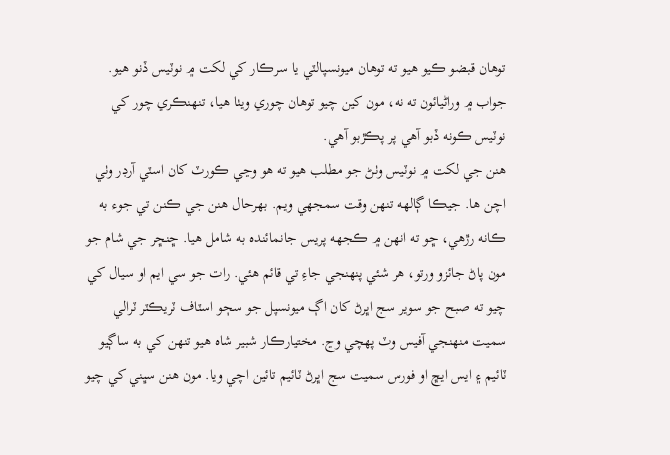توهان قبضو ڪيو هيو ته توهان ميونسپالٽي يا سرڪار کي لکت ۾ نوٽيس ڏنو هيو. جواب ۾ وراڻيائون ته نه، مون کين چيو توهان چوري ويٺا هيا، تنھنڪري چور کي نوٽيس ڪونه ڏبو آهي پر پڪڙبو آهي.
هنن جي لکت ۾ نوٽيس وٺڻ جو مطلب هيو ته هو وڃي ڪورٽ کان اسٽي آرڊر وٺي اچن ها. جيڪا ڳالھه تنھن وقت سمجھي ويم. بھرحال هنن جي ڪنن تي جوء به ڪانه رڙهي، ڇو ته انھن ۾ ڪجھه پريس جانمائنده به شامل هيا. ڇنڇر جي شام جو مون پاڻ جائزو ورتو، هر شئي پنھنجي جاءِ تي قائم هئي. رات جو سي ايم او سيال کي چيو ته صبح جو سوير سج اڀرڻ کان اڳ ميونسپل جو سڄو اسٽاف ٽريڪٽر ٽرالي سميت منھنجي آفيس وٽ پھچي وڃ. مختيارڪار شبير شاه هيو تنھن کي به ساڳيو ٽائيم ۽ ايس ايڇ او فورس سميت سج اڀرڻ ٽائيم تائين اچي ويا. مون هنن سڀني کي چيو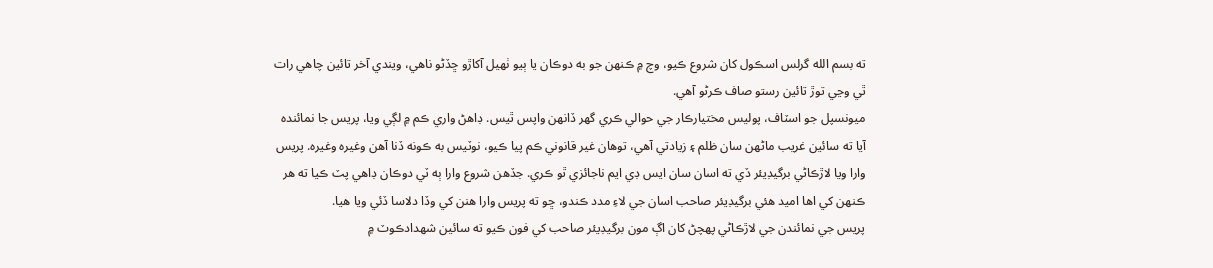ته بسم الله گرلس اسڪول کان شروع ڪيو، وچ ۾ ڪنھن جو به دوڪان يا ٻيو ٺھيل آکاڙو ڇڏڻو ناهي، ويندي آخر تائين چاهي رات ٿي وڃي توڙ تائين رستو صاف ڪرڻو آهي.
ميونسپل جو اسٽاف، پوليس مختيارڪار جي حوالي ڪري گھر ڏانھن واپس ٿيس. ڊاهڻ واري ڪم ۾ لڳي ويا، پريس جا نمائنده آيا ته سائين غريب ماڻھن سان ظلم ۽ زيادتي آهي، توهان غير قانوني ڪم پيا ڪيو، نوٽيس به ڪونه ڏنا آهن وغيره وغيره. پريس وارا ويا لاڙڪاڻي برگيڊيئر ڏي ته اسان سان ايس ڊي ايم ناجائزي ٿو ڪري. جڏهن شروع وارا ٻه ٽي دوڪان ڊاهي پٽ ڪيا ته هر ڪنھن کي اها اميد هئي برگيڊيئر صاحب اسان جي لاءِ مدد ڪندو، ڇو ته پريس وارا هنن کي وڏا دلاسا ڏئي ويا هيا.
پريس جي نمائندن جي لاڙڪاڻي پھچڻ کان اڳ مون برگيڊيئر صاحب کي فون ڪيو ته سائين شھدادڪوٽ ۾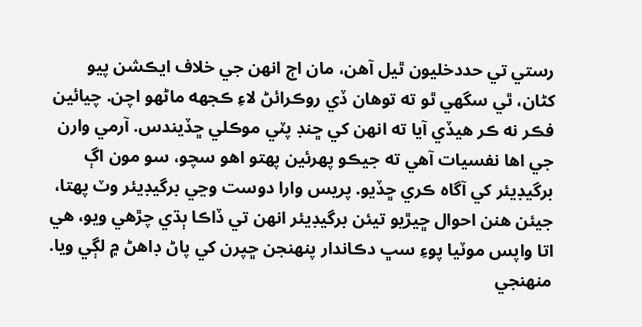رستي تي حددخليون ٿيل آهن، مان اڄ انھن جي خلاف ايڪشن پيو کڻان، ٿي سگھي ٿو ته توهان ڏي روڪرائڻ لاءِ ڪجھه ماڻھو اچن. چيائين فڪر نه ڪر هيڏي آيا ته انھن کي ڇنڊ پٽي موڪلي ڇڏيندس. آرمي وارن جي اها نفسيات آهي ته جيڪو پھرئين پھتو اهو سچو، سو مون اڳ برگيڊيئر کي آگاه ڪري ڇڏيو. پريس وارا دوست وڃي برگيڊيئر وٽ پھتا، جيئن هنن احوال ڇيڙيو تيئن برگيڊيئر انھن تي ڏاڪا ٻڌي چڙهي ويو، هي اتا واپس موٽيا پوءِ سڀ دڪاندار پنھنجن ڇپرن کي پاڻ ڊاهڻ ۾ لڳي ويا. منھنجي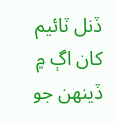ڏنل ٽائيم کان اڳ ۾ ڏينھن جو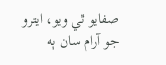صفايو ٿي ويو، ايترو جو آرام سان ٻه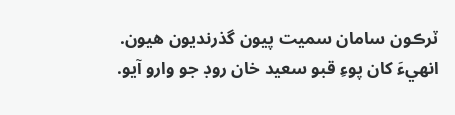ٽرڪون سامان سميت پيون گذرنديون هيون. انھيءَ کان پوءِ قبو سعيد خان روڊ جو وارو آيو.